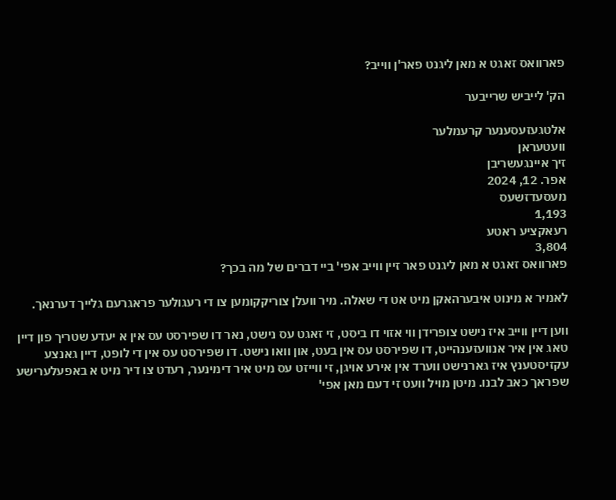פארוואס זאגט א מאן ליגנט פאר'ן ווייב?

הק' לייביש שרייבער

אלטגעזעסענער קרעמלער
וועטעראן
זיך איינגעשריבן
אפר. 12, 2024
מעסעדזשעס
1,193
רעאקציע ראטע
3,804
פארוואס זאגט א מאן ליגנט פאר זיין ווייב אפי' ביי דברים של מה בכך?

לאמיר א מינוט איבערהאקן מיט אט די שאלה. מיר וועלן צוריקקומען צו די רעגולער פראגרעם גלייך דערנאך.

ווען דיין ווייב איז נישט צופרידן ווי אזוי דו ביסט, זי זאגט עס נישט, נאר דו שפירסט עס אין א יעדע שטריך פון דיין טאג אין איר אנוועזענהייט, דו שפירסט עס אין בעט, און וואו נישט. דו שפירסט עס אין די לופט, דיין גאנצע עקזיסטענץ איז גארנישט ווערד אין אירע אויגן, זי ווייזט עס מיט איר דימינער, רעדט צו דיר מיט א באפעלערישע שפראך כאב לבנו. מיטן מויל וועט זי דעם מאן אפי'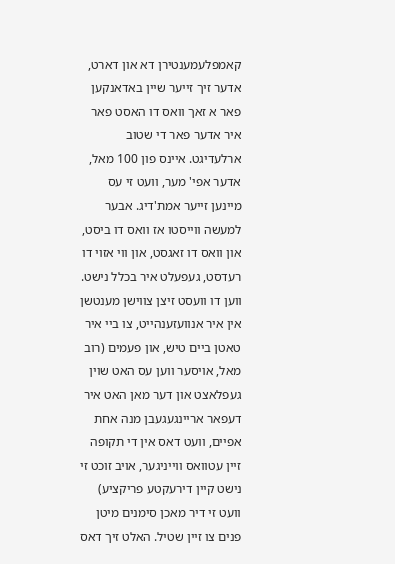קאמפלעמענטירן דא און דארט, אדער זיך זייער שיין באדאנקען פאר א זאך וואס דו האסט פאר איר אדער פאר די שטוב ארלעדיגט. איינס פון 100 מאל, אדער אפי' מער, וועט זי עס מיינען זייער אמת'דיג. אבער למעשה ווייסטו אז וואס דו ביסט, און וואס דו זאגסט, און ווי אזוי דו רעדסט, געפעלט איר בכלל נישט. ווען דו וועסט זיצן צווישן מענטשן אין איר אנוועזענהייט, צו ביי איר טאטן ביים טיש, און פעמים (רוב מאל, אויסער ווען עס האט שוין געפלאצט און דער מאן האט איר דעפאר אריינגעגעבן מנה אחת אפיים, וועט דאס אין די תקופה זיין עטוואס ווייניגער, אויב זוכט זי נישט קיין דירעקטע פריקציע) וועט זי דיר מאכן סימנים מיטן פנים צו זיין שטיל. האלט זיך דאס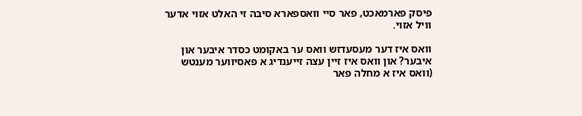פיסק פארמאכט, פאר סיי וואספארא סיבה זי האלט אזוי אדער וויל אזוי.

וואס איז דער מעסעדזש וואס ער באקומט כסדר איבער און איבער? און וואס איז זיין עצה זייענדיג א פאסיווער מענטש (וואס איז א מחלה פאר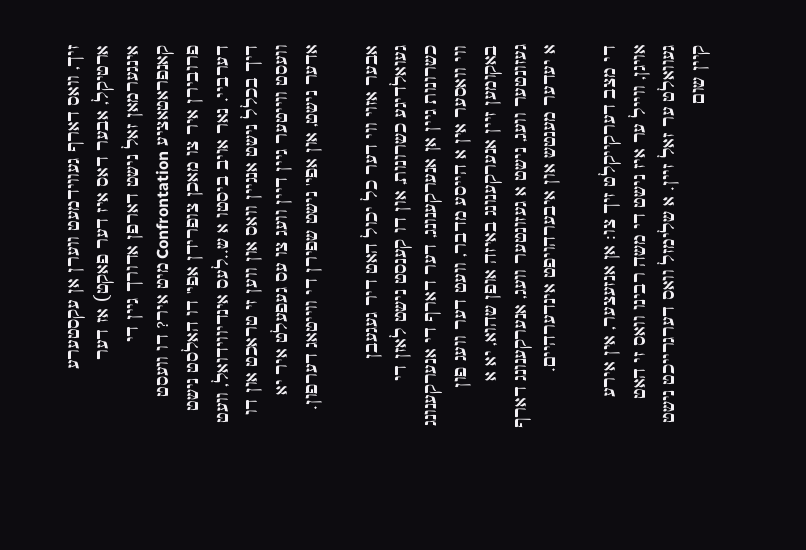זיך, וואס דארף געווידמעט ווערן אן עקסטערע ארטיקל, אבער דאס איז דער פאקט) אז דער אינגערמאן זאל נישט דארפן אדורך גיין די קאנפראטאציע Confrontation מיט איר? דו וועסט פרובירן איר צו מאכן צופרידן אפי' דו האלסט נישט דערביי. נאר אויב ביסטו א ש..לעס אינדיווידואל, וועט דיך בכלל נישט אנגיין וואס און ווען זי טראכט און דו וועסט ווייטער גיין דיין וועג צו עס געפעלט איר יא אדער נישט, און אפי' נישט שפירן די ווייטאג דערפון.

אבער אזוי ווי דער כל יכול האט דיר געגעבן געואלדיגע כשרונות, און דו קענסט נישט לאזן די כשרונות גיין אן אנערקענונג, דער דארף די אנערקענונג ווי וואסער אין א הייסע מדבר, וועט דער וועג פון באקומען זיין אנערקענונג באיזה אופן שהוא, יא א געזונטער וועג, נישט א געזונטער וועג, אנערקענונג דארף א יעדער מענטש און איבערהויפט אינדערהיים.

די מצב דערקייקלט זיך צו: אן אנזעצער, אין אירע אויגן, ווייל ער איז נישט די משה רבינו וואס זי האט געוואלט ער זאל זיין. א שלימזל וואס דערגרייכט נישט קיין שום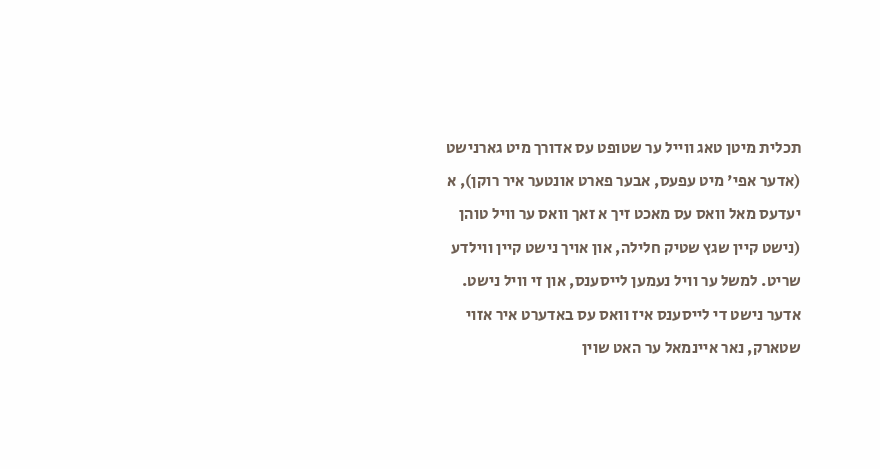תכלית מיטן טאג ווייל ער שטופט עס אדורך מיט גארנישט (אדער אפי' מיט עפעס, אבער פארט אונטער איר רוקן), א יעדעס מאל וואס עס מאכט זיך א זאך וואס ער וויל טוהן (נישט קיין שגץ שטיק חלילה, און אויך נישט קיין ווילדע שריט. למשל ער וויל נעמען לייסענס, און זי וויל נישט. אדער נישט די לייסענס איז וואס עס באדערט איר אזוי שטארק, נאר איינמאל ער האט שוין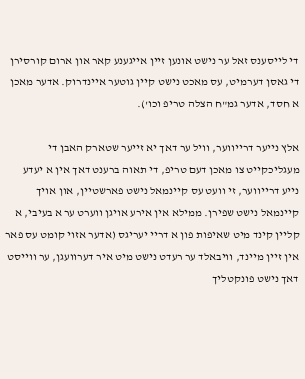די לייסענס זאל ער נישט אונען זיין אייגענע קאר און ארום קורסירן די גאסן דערמיט, עס מאכט נישט קיין גוטער איינדרוק. אדער מאכן א חסד, אדער גמ"ח הצלה טריפ וכו').

אלץ נייער דרייווער, וויל ער דאך יא זייער שטארק האבן די מעגליכקייט צו מאכן דעם טריפ, די תאוה ברענט דאך אין א יעדע נייע דרייווער, זי וועט עס קיינמאל נישט פארשטיין, און אויך קיינמאל נישט שפירן. ממילא אין אירע אויגן ווערט ער א בעיבי, א קליין קינד מיט שאיפות פון א דריי יעריגס (אדער אזוי קומט עס פאר אין זיין מיינד, וויבאלד ער רעדט נישט מיט איר דערוועגן, ער ווייסט דאך נישט פונקטליך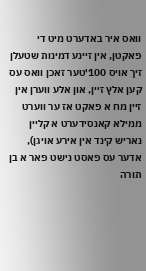וואס איר באדערט מיט די פאקטן, אין זיינע דמינות שטעלן זיך אויס 100'טער זאכן וואס עס קען אלץ זיין, און אלע ווערן אין זיין מח א פאקט אז ער ווערט ממילא קאנסידערט א קליין נאריש קינד אין אירע אויגן), אדער עס פאסט נישט פאר א בן תורה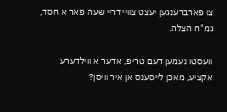צו פארברענגען יעצט צוויי דריי שעה פאר א חסד, גמ"ח הצלה.

וועסטו נעמען דעם טריפ, אדער א ווילדערע אקציע, מאכן לייסענס אן איר וויסן?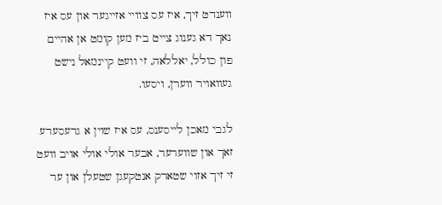ווענדט זיך, איז עס צוויי אזייגער און עס איז נאך דא גענוג צייט ביז מען קומט אן אהיים פון כולל, יאללאה, זי וועט קיינמאל נישט געוואויר ווערן, ויסעו.

לגבי מאכן לייסענס, עס איז שוין א גרעסערע זאך און שווערער, אבער אולי אולי אויב וועט זי זיך אזוי שטארק אנטקעגן שטעלן און ער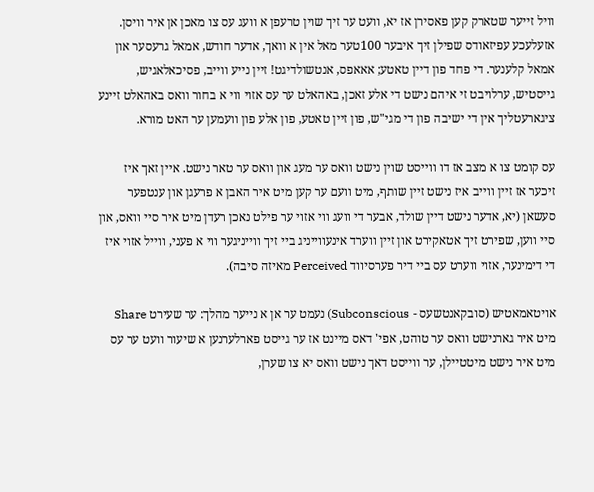וויל זייער שטארק קען פאסירן אז יא, וועט ער זיך שוין טרעפן א וועג עס צו מאכן אן איר וויסן. אזעלעכע עפיזאודס שפילן זיך איבער 100טער מאל אין א וואך, אדער חודש, אמאל גרעסער און אמאל קלענער. די פחד פון דיין טאטע; אאאפס, אנטשולדיגט! זיין נייע ווייב, פסיכאלאגיש, גייסטיש, ערלויבט זי איהם נישט די אלע זאכן, באהאלט ער עס אזוי ווי א בחור וואס באהאלט זיינע ציגארעטליך אין די ישיבה פון די מגי"ש, פון זיין טאטע, פון אלע פון וועמען ער האט מורא.

עס קומט צו א מצב אז דו ווייסט שוין נישט וואס ער מעג און וואס ער טאר נישט. איין זאך איז זיכער אז זיין ווייב איז נישט זיין שותף, מיט וועם ער קען מיט איר האבן א פרעגן און ענטפער סעשאן (יא, אדער נישט דיין שולד, אבער די וועג ווי אזוי ער פילט נאכן רעדן מיט איר סיי וואס, און סיי ווען, שפירט זיך אטאקירט און זיין ווערד אינעווייניג ביי זיך ווייניגער ווי א פעני, ווייל אזוי איז די דימינער, אזוי ווערט עס ביי דיר פערסיווד Perceived מאיזה סיבה).

אויטאמאטיש (סובקאנטשעס - Subconscious) נעמט ער אן א נייער מהלך: ער שעירט Share מיט איר גארנישט וואס ער טוהט, אפי' דאס מיינט אז ער גייסט פארלערנען א שיעור וועט ער עס מיט איר נישט מיטטיילן, ער ווייסט דאך נישט וואס יא צו שערן,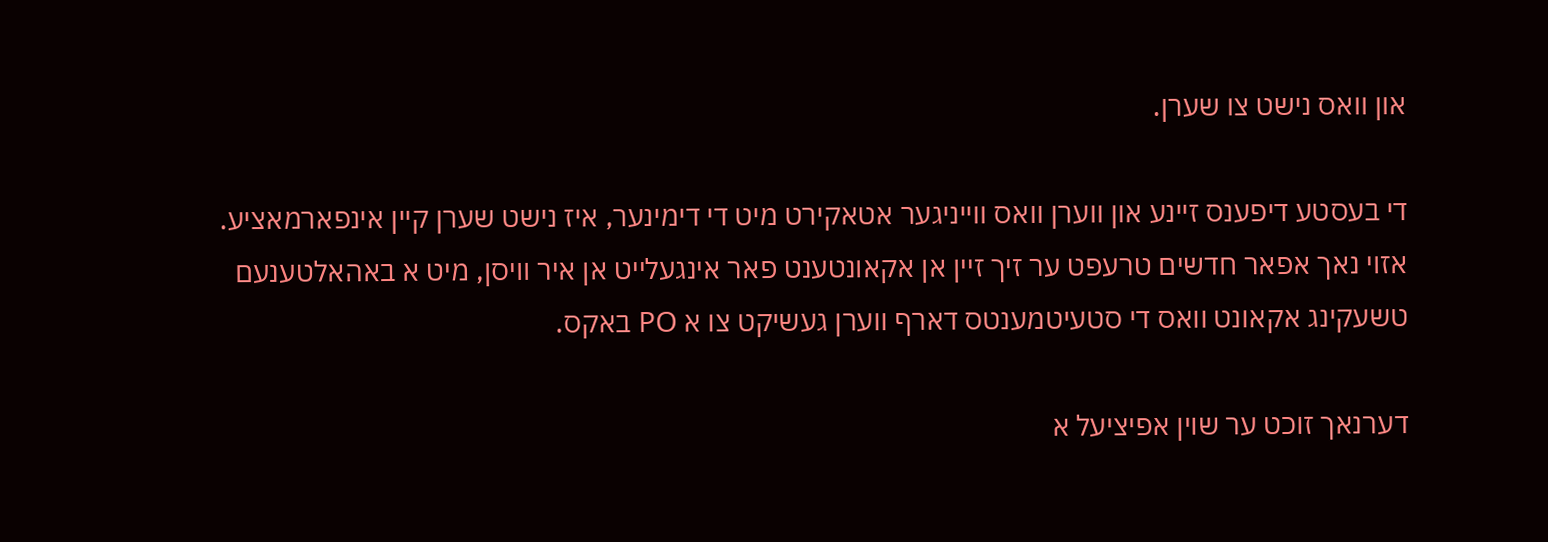און וואס נישט צו שערן.

די בעסטע דיפענס זיינע און ווערן וואס ווייניגער אטאקירט מיט די דימינער, איז נישט שערן קיין אינפארמאציע. אזוי נאך אפאר חדשים טרעפט ער זיך זיין אן אקאונטענט פאר אינגעלייט אן איר וויסן, מיט א באהאלטענעם טשעקינג אקאונט וואס די סטעיטמענטס דארף ווערן געשיקט צו א PO באקס.

דערנאך זוכט ער שוין אפיציעל א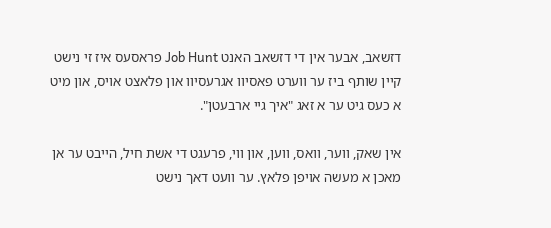דזשאב, אבער אין די דזשאב האנט Job Hunt פראסעס איז זי נישט קיין שותף ביז ער ווערט פאסיוו אגרעסיוו און פלאצט אויס, און מיט א כעס גיט ער א זאג "איך גיי ארבעטן".

אין שאק, ווער, וואס, ווען, און ווי, פרעגט די אשת חיל, הייבט ער אן מאכן א מעשה אויפן פלאץ. ער וועט דאך נישט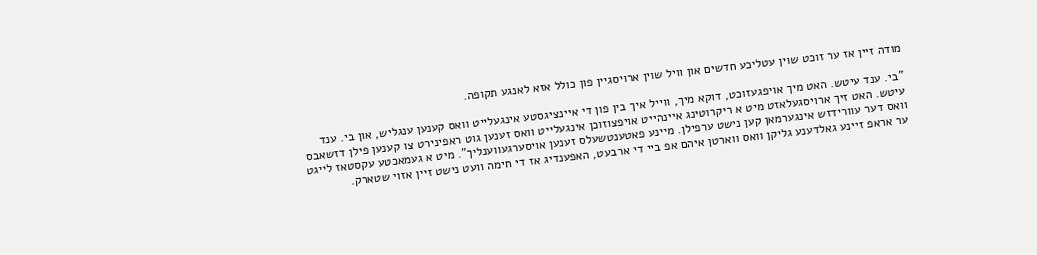מודה זיין אז ער זוכט שוין עטליכע חדשים און וויל שוין ארויסגיין פון כולל אזא לאנגע תקופה.

"בי. ענד עיטש. האט מיך אויפגעזוכט, דוקא מיך, ווייל איך בין פון די איינציגסטע אינגעלייט וואס קענען ענגליש, און בי. ענד עיטש. האט זיך ארויסגעלאזט מיט א ריקרוטינג איינהייט אויפצוזוכן אינגעלייט וואס זענען גוט ראפינירט צו קענען פילן דזשאבס וואס דער עוורידזש אינגערמאן קען נישט ערפילן. מיינע פאטענטשעלס זענען אויסערגעווענליך". מיט א געמאכטע עקסטאז לייגט ער אראפ זיינע גאלדענע גליקן וואס ווארטן איהם אפ ביי די ארבעט, האפענדיג אז די חימה וועט נישט זיין אזוי שטארק.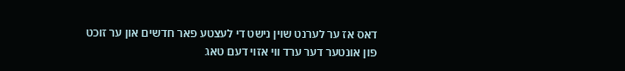דאס אז ער לערנט שוין נישט די לעצטע פאר חדשים און ער זוכט פון אונטער דער ערד ווי אזוי דעם טאג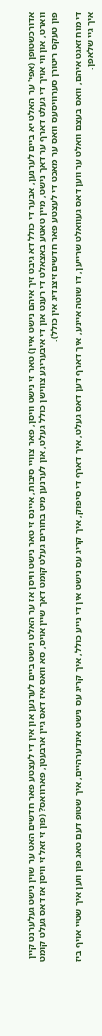אדורכשטופן (אפי' ער האלט יא ביים לערנען, אבער די כולל דא גיבט זיך איהם נישט איין) טאר זי נישט וויסן, פאר צוויי סיבות, איינס זי טאר נישט וויסן אז ער האלט נישט ביים לערנען און אין די לעצטע פאר חדשים האט ער שוין נישט געלערנט קיין ווארט, און ווי אויך די געלט דארף ער דאך נישט, מיין טאטע באצאלט די רענט און די איבעריגע צווישן כולל געלט, און לערנען מיט בחורים געלט קומט דאך שיין אויס, סא וואס איז דאס גיין ארבעטן, פארוואס? (פון זי זאל זי וויסן אז דאס געלט קומט פון טעקס ריטורן סערוויסעס וואס ער מאכט די לעצטע פאר חדשים זיצנדיג אין כולל).

די מוח זאגט איהם, וואס בעצם וואלט ער ווען דאס געוואלט שרייען, דו שוטה איינע, איך דארף דען דאס געלט, איך דארף די סיפוק, איך קריג עס נישט אין די נייע כולל, איך קריג עס נישט אינדערהיים, איך שטופ דעם טאג פון ווען איך שטיי אויף ביז איך גיי שלאפן.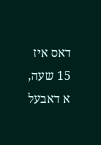דאס איז 15 שעה, א דאבעל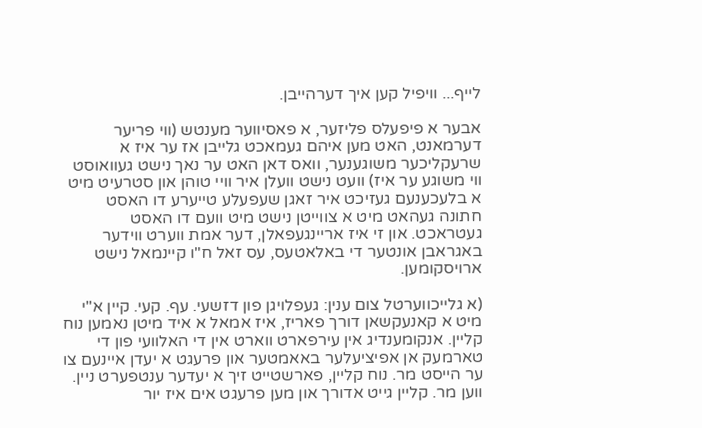לייף... וויפיל קען איך דערהייבן.

אבער א פיפעלס פליזער, א פאסיווער מענטש (ווי פריער דערמאנט, האט מען איהם געמאכט גלייבן אז ער איז א שרעקליכער משוגענער, וואס דאן האט ער נאך נישט געוואוסט ווי משוגע ער איז) וועט נישט וועלן איר וויי טוהן און סטרעיט מיט א בלעכענעם געזיכט איר זאגן שעפעלע טייערע דו האסט חתונה געהאט מיט א צווייטן נישט מיט וועם דו האסט געטראכט. און זי איז אריינגעפאלן, דער אמת ווערט ווידער באגראבן אונטער די באלאטעס, עס זאל ח"ו קיינמאל נישט ארויסקומען.

(א גלייכווערטל צום ענין: געפלויגן פון דזשעי. עף. קעי. קיין א"י מיט א קאנעקשאן דורך פאריז, איז אמאל א איד מיטן נאמען נוח קליין. אנקומענדיג אין עירפארט ווארט אין די האלוועי פון די טארמעק אן אפיציעלער באאמטער און פרעגט א יעדן איינעם צו ער הייסט מר. נוח קליין, פארשטייט זיך א יעדער ענטפערט ניין. ווען מר. קליין גייט אדורך און מען פרעגט אים איז יור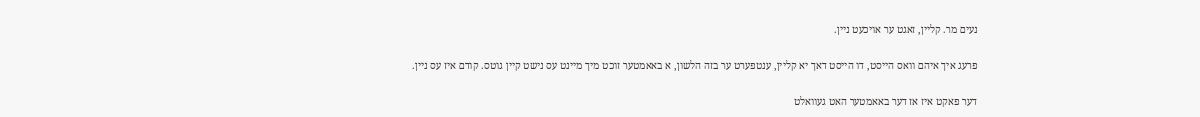נעים מר. קליין, זאגט ער אויכעט ניין.

פרעג איך איהם וואס הייסט, דו הייסט דאך יא קליין, ענטפערט ער בזה הלשון, א באאמטער זוכט מיך מיינט עס נישט קיין גוטס. קודם איז עס ניין.

דער פאקט איז אז דער באאמטער האט געוואלט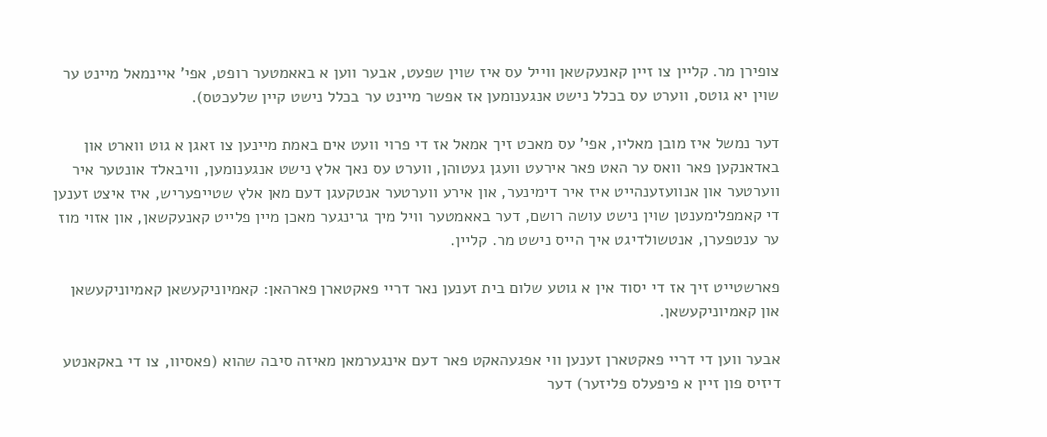צופירן מר. קליין צו זיין קאנעקשאן ווייל עס איז שוין שפעט, אבער ווען א באאמטער רופט, אפי' איינמאל מיינט ער שוין יא גוטס, ווערט עס בכלל נישט אנגענומען אז אפשר מיינט ער בכלל נישט קיין שלעכטס).

דער נמשל איז מובן מאליו, אפי' עס מאכט זיך אמאל אז די פרוי וועט אים באמת מיינען צו זאגן א גוט ווארט און באדאנקען פאר וואס ער האט פאר אירעט וועגן געטוהן, ווערט עס נאך אלץ נישט אנגענומען, וויבאלד אונטער איר ווערטער און אנוועזענהייט איז איר דימינער, און אירע ווערטער אנטקעגן דעם מאן אלץ שטייפעריש, איז איצט זענען די קאמפלימענטן שוין נישט עושה רושם, דער באאמטער וויל מיך גרינגער מאכן מיין פלייט קאנעקשאן, און אזוי מוז ער ענטפערן, אנטשולדיגט איך הייס נישט מר. קליין.

פארשטייט זיך אז די יסוד אין א גוטע שלום בית זענען נאר דריי פאקטארן פארהאן: קאמיוניקעשאן קאמיוניקעשאן און קאמיוניקעשאן.

אבער ווען די דריי פאקטארן זענען ווי אפגעהאקט פאר דעם אינגערמאן מאיזה סיבה שהוא (פאסיוו, צו די באקאנטע דיזיס פון זיין א פיפעלס פליזער) דער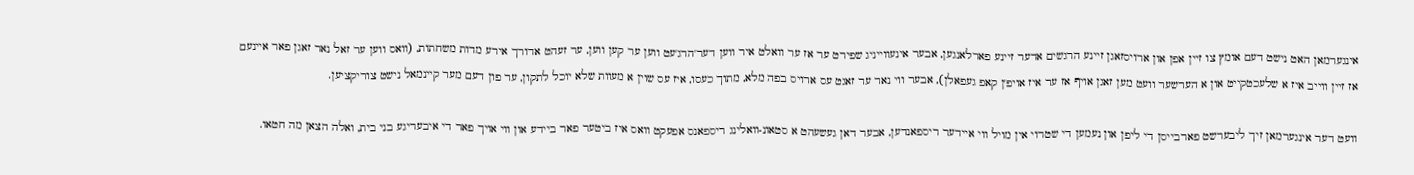אינגערמאן האט נישט דעם אומץ צו זיין אפן און ארויסזאגן זיינע הרגשים אדער זיינע פארלאנגען, אבער אינעווייניג שפירט ער אז ער וואלט איר ווען דער'הרג'עט ווען ער קען ווען, ער זעהט אדורך אירע מדות משחתות, (וואס ווען ער זאל נאר זאגן פאר איינעם אז זיין ווייב איז א שלעכטקייט און א הערשער וועט מען זאגן אויף אז ער איז אויפ'ן קאפ געפאלן), אבער ווי נאר ער זאגט עס ארויס בפה מלא, מתוך כעסו, איז עס שוין א מעוות שלא יוכל לתקון, ער פון דעם מער קיינמאל נישט צוריקציען.

וועט דער אינגערמאן זיך ליבערשט פארבייסן די ליפן און נעמען די שטרוי אין מויל ווי איידער ריספאנדען, אבער דאן געשעהט א סטאונ-וואלינג ריספאנס אפעקט וואס איז ביטער פאר ביידע און ווי אויך פאר די איבעריגע בני בית, ואלה הצאן מה חטאו.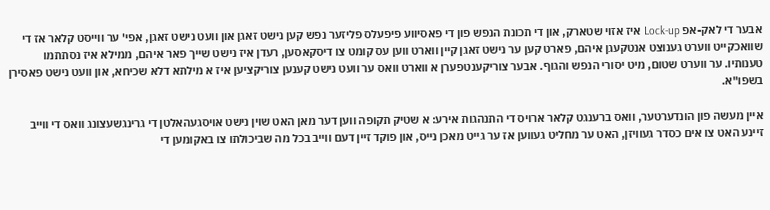אבער די לאק-אפ Lock-up איז אזוי שטארק, און די תכונת הנפש פון די פאסיווע פיפעלס פליזער נפש קען נישט זאגן און וועט נישט זאגן, אפי' ער ווייסט קלאר אז די שוואכקייט ווערט גענוצט אנטקעגן איהם, פארט קען ער נישט זאגן קיין ווארט ווען עס קומט צו דיסקאסען, רעדן איז נישט שייך פאר איהם, ממילא איז נסתתמו טענותיו. ער ווערט שטום, מיט יסורי הנפש והגוף. אבער צוריקענטפערן א ווארט וואס ער וועט נישט קענען צוריקציען איז א מילתא דלא שכיחא, און וועט נישט פאסירן בשפו"א.

איין מעשה פון הונדערטער, וואס ברענגט קלאר ארויס די התנהגות אירע: א שטיק תקופה ווען דער מאן האט שוין נישט אויסגעהאלטן די גרינגשעצונג וואס די ווייב זיינע האט צו אים כסדר געוויזן, האט ער מחליט געווען אז ער גייט מאכן נייס, און פוקד זיין דעם ווייב בכל מה שביכולתו צו באקומען די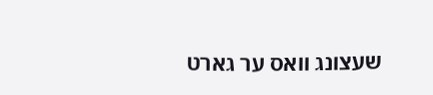שעצונג וואס ער גארט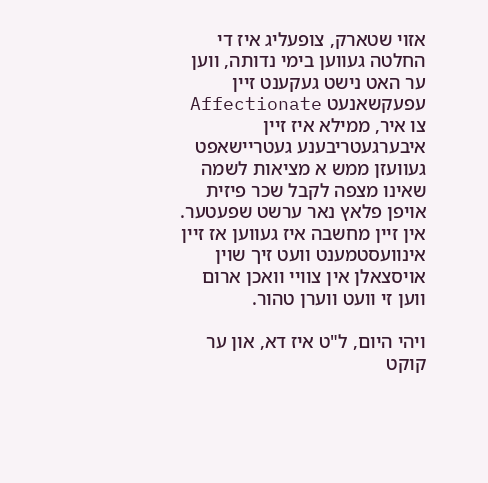אזוי שטארק, צופעליג איז די החלטה געווען בימי נדותה, ווען ער האט נישט געקענט זיין עפעקשאנעט Affectionate צו איר, ממילא איז זיין איבערגעטריבענע געטריישאפט געוועזן ממש א מציאות לשמה שאינו מצפה לקבל שכר פיזית אויפן פלאץ נאר ערשט שפעטער. אין זיין מחשבה איז געווען אז זיין אינוועסטמענט וועט זיך שוין אויסצאלן אין צוויי וואכן ארום ווען זי וועט ווערן טהור.

ויהי היום, ל"ט איז דא, און ער קוקט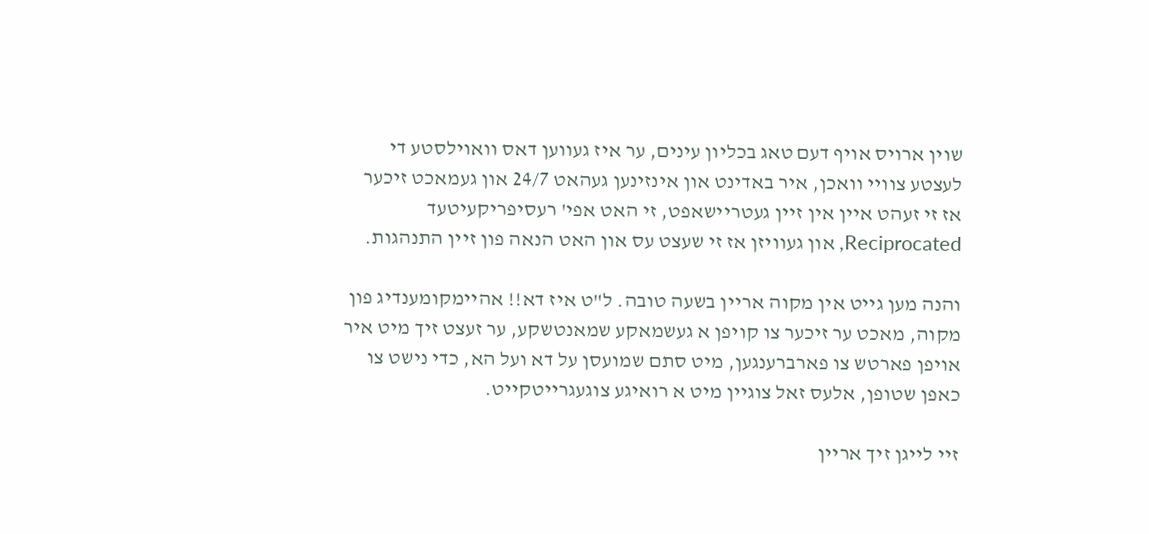שוין ארויס אויף דעם טאג בכליון עינים, ער איז געווען דאס וואוילסטע די לעצטע צוויי וואכן, איר באדינט און אינזינען געהאט 24/7 און געמאכט זיכער אז זי זעהט איין אין זיין געטריישאפט, זי האט אפי' רעסיפריקעיטעד Reciprocated, און געוויזן אז זי שעצט עס און האט הנאה פון זיין התנהגות.

והנה מען גייט אין מקוה אריין בשעה טובה. ל"ט איז דא!! אהיימקומענדיג פון מקוה, מאכט ער זיכער צו קויפן א געשמאקע שמאנטשקע, ער זעצט זיך מיט איר אויפן פארטש צו פארברענגען, מיט סתם שמועסן על דא ועל הא, כדי נישט צו כאפן שטופן, אלעס זאל צוגיין מיט א רואיגע צוגעגרייטקייט.

זיי לייגן זיך אריין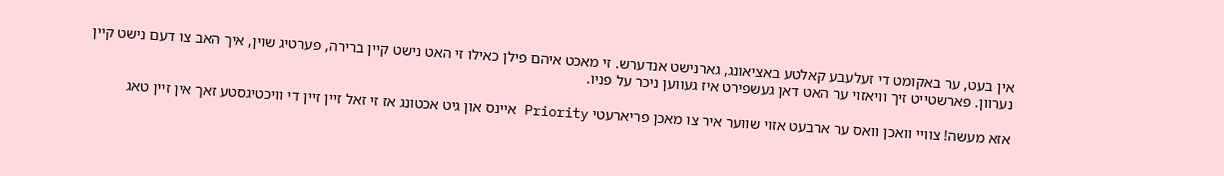אין בעט, ער באקומט די זעלעבע קאלטע באציאונג, גארנישט אנדערש. זי מאכט איהם פילן כאילו זי האט נישט קיין ברירה, פערטיג שוין, איך האב צו דעם נישט קיין נערוון. פארשטייט זיך וויאזוי ער האט דאן געשפירט איז געווען ניכר על פניו.

אזא מעשה! צוויי וואכן וואס ער ארבעט אזוי שווער איר צו מאכן פריארעטי Priority איינס און גיט אכטונג אז זי זאל זיין זיין די וויכטיגסטע זאך אין זיין טאג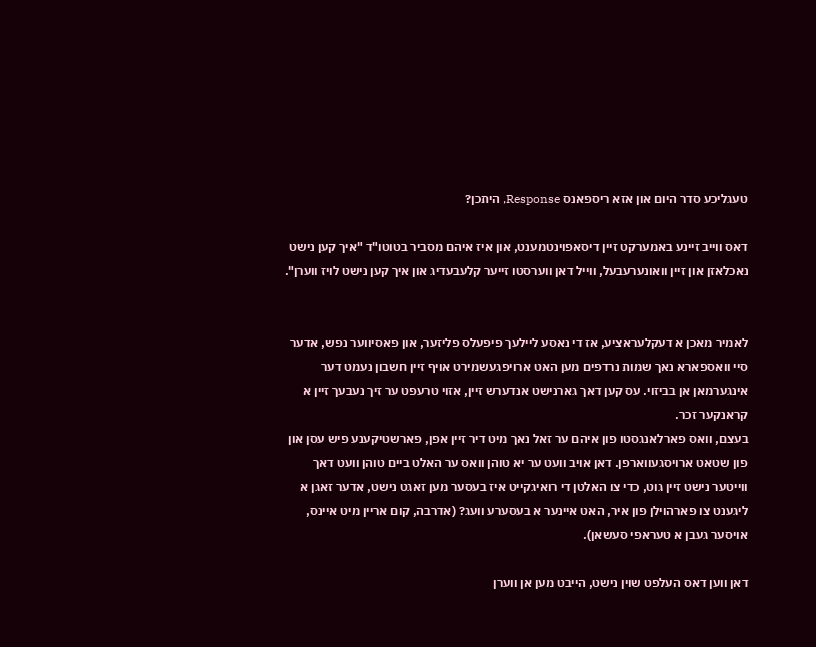טעגליכע סדר היום און אזא ריספאנס Response, היתכן?

דאס ווייב זיינע באמערקט זיין דיסאפוינטמענט, און איז איהם מסביר בטוטו"ד "איך קען נישט נאכלאזן און זיין וואונערעבעל, ווייל דאן ווערסטו זייער קלעבעדיג און איך קען נישט לויז ווערן".


לאמיר מאכן א דעקלעראציע, אז די נאסע ליילעך פיפעלס פליזער, און פאסיווער נפש, אדער סיי וואספארא נאך שמות נרדפים מען האט ארויפגעשמירט אויף זיין חשבון נעמט דער אינגערמאן אן בביזוי. עס קען דאך גארנישט אנדערש זיין, אזוי טרעפט ער זיך נעבעך זיין א קראנקער זכר.
בעצם, וואס פארלאנגסטו פון איהם ער זאל נאך מיט דיר זיין אפן, פארשטיקענע פיש עסן און פון שטאט ארויסגעווארפן. דאן אויב וועט ער יא טוהן וואס ער האלט ביים טוהן וועט דאך ווייטער נישט זיין גוט, כדי צו האלטן די רואיגקייט איז בעסער מען זאגט נישט, אדער זאגן א ליגענט צו פארהוילן פון איר, האט איינער א בעסערע וועג? (אדרבה, קום אריין מיט איינס, אויסער געבן א טעראפי סעשאן).

דאן ווען דאס העלפט שוין נישט, הייבט מען אן ווערן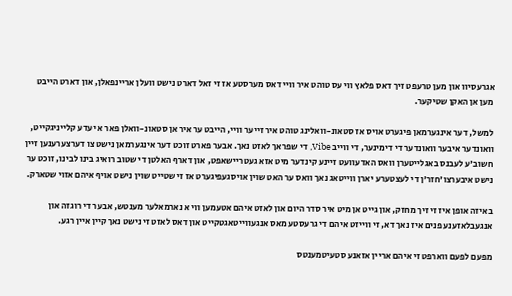אגרעסיוו און מען טרעפט זיך דאס פלאץ ווי עס טוהט איר וויי דאס מערסטע אז זי זאל דארט נישט וועלן אריינפאלן, און דארט הייבט מען אן האקן שטיקער.

למשל, דער אינגערמאן פיגערט אויס אז סטאונ-וואלינג טוהט איר זייער וויי, הייבט ער איר אן סטאונ-וואלן פאר א יעדע קלייניגקייט, וואונדער איבער וואונדער די דימינער, די ווייב Vibe, די שפראך לאזט נאך. אבער פארט זוכט דער אינגערמאן נישט צו דערצערענען זיין חשוב'ע לעבנס באגלייטערן וואס האדעוועט זיינע קינדער מיט אזא געטריישאפט, און דארף האלטן די שטוב רואיג בינו לבינו, זוכט ער נישט איבערצו'חזר'ן די לעצטערע יארן ווייטאג נאך וואס ער האט שוין אויסגעפיגערט אז זי שטייט שוין נישט אויף איהם אזוי שטארק.

באיזה אופן איז זי זיך מחזק, און גייט אן מיט איר סדר היום און לאזט איהם אטעמען ווי א נארמאלער מענטש, אבער די רוגזה און אנגעבלאזענע פנים איז נאך דא, זי ווייזט איהם די גרעסטע מאס אנגעווייטאגטקייט און דאס לאזט זי נישט נאך קיין איין רגע.

מפעם לפעם ווארפט זי איהם אריין אזאנע סטעיטמענטס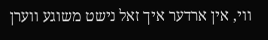ווי, אין ארדער איך זאל נישט משוגע ווערן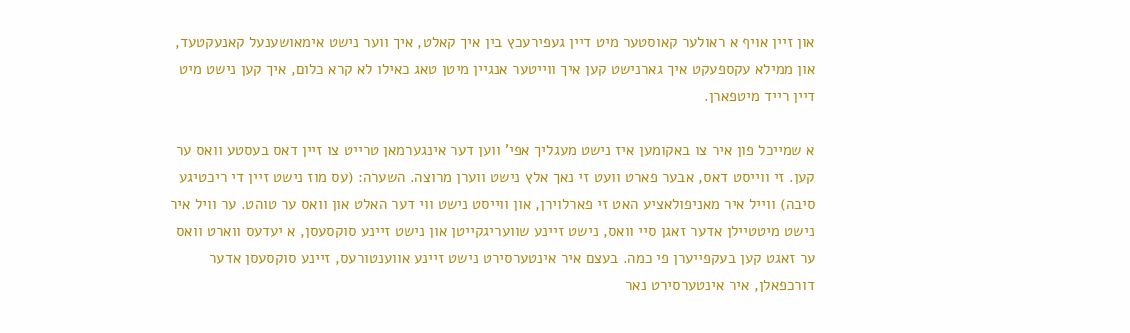און זיין אויף א ראולער קאוסטער מיט דיין געפירעכץ בין איך קאלט, איך ווער נישט אימאושענעל קאנעקטעד, און ממילא עקספעקט איך גארנישט קען איך ווייטער אנגיין מיטן טאג כאילו לא קרא כלום, איך קען נישט מיט דיין רייד מיטפארן.

א שמייכל פון איר צו באקומען איז נישט מעגליך אפי' ווען דער אינגערמאן טרייט צו זיין דאס בעסטע וואס ער קען. זי ווייסט דאס, אבער פארט וועט זי נאך אלץ נישט ווערן מרוצה. השערה: (עס מוז נישט זיין די ריכטיגע סיבה) ווייל איר מאניפולאציע האט זי פארלוירן, און ווייסט נישט ווי דער האלט און וואס ער טוהט. ער וויל איר נישט מיטטיילן אדער זאגן סיי וואס, נישט זיינע שוועריגקייטן און נישט זיינע סוקסעסן, א יעדעס ווארט וואס ער זאגט קען בעקפייערן פי כמה. בעצם איר אינטערסירט נישט זיינע אווענטורעס, זיינע סוקסעסן אדער דורכפאלן, איר אינטערסירט נאר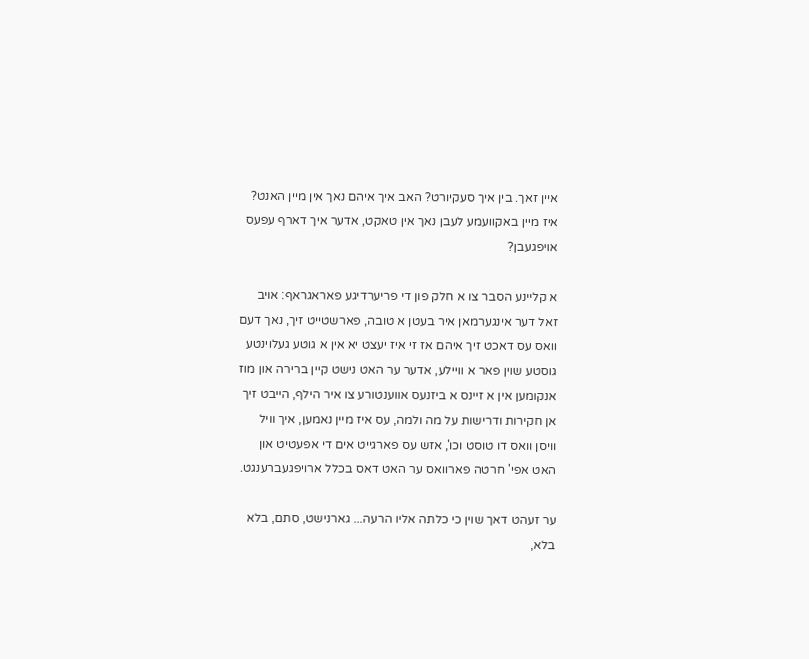איין זאך. בין איך סעקיורט? האב איך איהם נאך אין מיין האנט? איז מיין באקוועמע לעבן נאך אין טאקט, אדער איך דארף עפעס אויפגעבן?

א קליינע הסבר צו א חלק פון די פריערדיגע פאראגראף: אויב זאל דער אינגערמאן איר בעטן א טובה, פארשטייט זיך, נאך דעם וואס עס דאכט זיך איהם אז זי איז יעצט יא אין א גוטע געלוינטע גוסטע שוין פאר א וויילע, אדער ער האט נישט קיין ברירה און מוז אנקומען אין א זיינס א ביזנעס אווענטורע צו איר הילף, הייבט זיך אן חקירות ודרישות על מה ולמה, עס איז מיין נאמען, איך וויל וויסן וואס דו טוסט וכו', אזש עס פארגייט אים די אפעטיט און האט אפי' חרטה פארוואס ער האט דאס בכלל ארויפגעברענגט.

ער זעהט דאך שוין כי כלתה אליו הרעה... גארנישט, סתם, בלא בלא,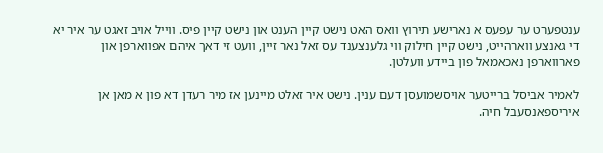ענטפערט ער עפעס א נארישע תירוץ וואס האט נישט קיין הענט און נישט קיין פיס. ווייל אויב זאגט ער איר יא די גאנצע ווארהייט, נישט קיין חילוק ווי גלענצענד עס זאל נאר זיין, וועט זי דאך איהם אפווארפן און פארווארפן נאכאמאל פון ביידע וועלטן.

לאמיר אביסל ברייטער אויסשמועסן דעם ענין. נישט איר זאלט מיינען אז מיר רעדן דא פון א מאן אן איריספאנסעבל חיה.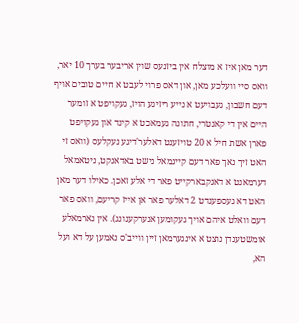דער מאן איז א מוצלח אין ביזנעס שוין אריבער בערך 10 יאר, וואס סיי וועלכע מאן, און דאס פרוי לעבט א חיים טובים אויף דעם חשבון, געבויעט א נייע ריזיגע הויז, געקויפט א זומער היים אין די קאנטרי, חתונה געמאכט א קינד און געקויפט פארן אשת חיל א 20 טויזענט דאלער'דיגע נעקלעס (וואס זי האט זיך נאך פאר דעם קיינמאל נישט באדאנקט, ניטאמאל דערמאנט א דאנקבארקייט פאר די אלע זאכן. כאילו דער מאן האט דא געספענדט 2 דאלער פאר אן אייז קריעם, וואס פאר דעם וואלט איהם אויך געקומען אנערקענונג). אין נארמאלע אומשטענדן נוצט א אינגערמאן זיין ווייב'ס נאמען על דא ועל הא,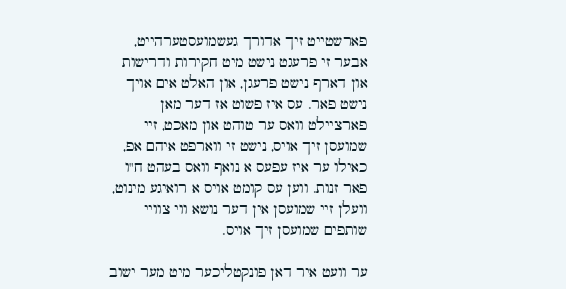פארשטייט זיך אדורך געשמועסטערהייט, אבער זי פרעגט נישט מיט חקירות ודרישות און דארף נישט פרעגן, און האלט אים אויך נישט פאר. עס איז פשוט אז דער מאן פארציילט וואס ער טוהט און מאכט, זיי שמועסן זיך אויס, נישט זי ווארפט איהם אפ, כאילו ער איז עפעס א נואף וואס בעהט ח"ו פאר זנות. ווען עס קומט אויס א רואיגע מינוט, וועלן זיי שמועסן אין דער נושא ווי צוויי שותפים שמועסן זיך אויס.

ער וועט איר דאן פונקטליכער מיט מער ישוב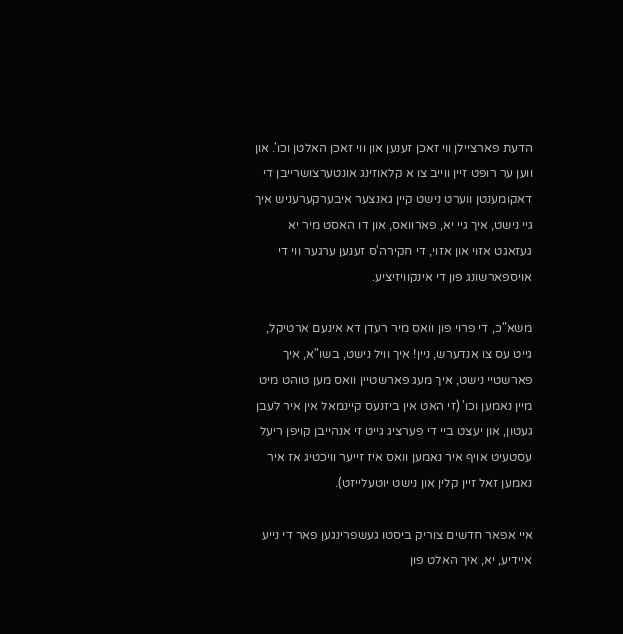הדעת פארציילן ווי זאכן זענען און ווי זאכן האלטן וכו'. און ווען ער רופט זיין ווייב צו א קלאוזינג אונטערצושרייבן די דאקומענטן ווערט נישט קיין גאנצער איבערקערעניש איך גיי נישט, איך גיי יא, פארוואס, און דו האסט מיר יא געזאגט אזוי און אזוי, די חקירה'ס זענען ערגער ווי די אויספארשונג פון די אינקוויזיציע.

משא"כ, די פרוי פון וואס מיר רעדן דא אינעם ארטיקל, גייט עס צו אנדערש, ניין! איך וויל נישט, בשו"א, איך פארשטיי נישט, איך מעג פארשטיין וואס מען טוהט מיט מיין נאמען וכו' (זי האט אין ביזנעס קיינמאל אין איר לעבן געטון, און יעצט ביי די פערציג גייט זי אנהייבן קויפן ריעל עסטעיט אויף איר נאמען וואס איז זייער וויכטיג אז איר נאמען זאל זיין קלין און נישט יוטעלייזט).

איי אפאר חדשים צוריק ביסטו געשפרינגען פאר די נייע איידיע, יא, איך האלט פון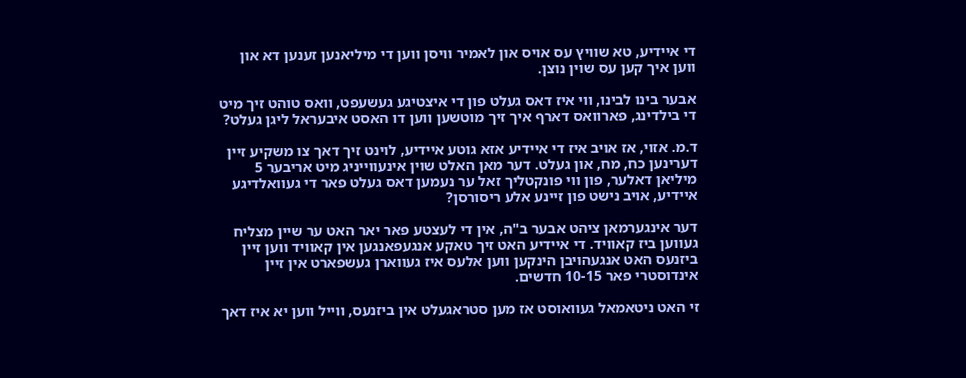די איידיע, טא שוויץ עס אויס און לאמיר וויסן ווען די מיליאנען זענען דא און ווען איך קען עס שוין נוצן.

אבער בינו לבינו, ווי איז דאס געלט פון די איצטיגע געשעפט, וואס טוהט זיך מיט די בילדינג, פארוואס דארף איך זיך מוטשען ווען דו האסט איבעראל ליגן געלט?

ד.מ. אזוי, אז אויב איז די איידיע אזא גוטע איידיע, לוינט זיך דאך צו משקיע זיין דערינען כח, מח, און געלט. דער מאן האלט שוין אינעווייניג מיט אריבער 5 מיליאן דאלער, פון ווי פונקטליך זאל ער נעמען דאס געלט פאר די געוואלדיגע איידיע, אויב נישט פון זיינע אלע ריסורסן?

דער אינגערמאן ציהט אבער ב"ה, אין די לעצטע פאר יאר האט ער שיין מצליח געווען ביז קאוויד. די איידיע האט זיך טאקע אנגעפאנגען אין קאוויד ווען זיין ביזנעס האט אנגעהויבן הינקען ווען אלעס איז געווארן געשפארט אין זיין אינדוסטרי פאר 10-15 חדשים.

זי האט ניטאמאל געוואוסט אז מען סטראגעלט אין ביזנעס, ווייל ווען יא איז דאך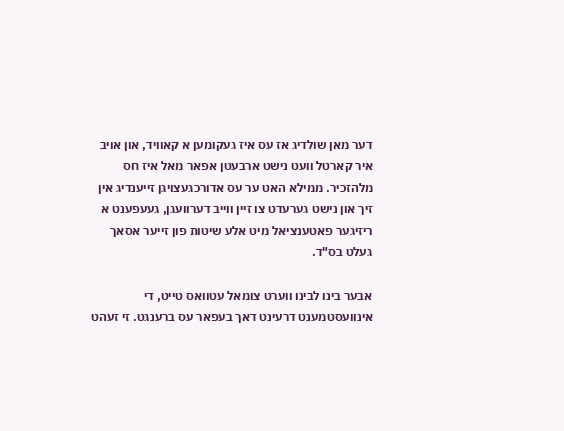דער מאן שולדיג אז עס איז געקומען א קאוויד, און אויב איר קארטל וועט נישט ארבעטן אפאר מאל איז חס מלהזכיר. ממילא האט ער עס אדורכגעצויגן זייענדיג אין זיך און נישט גערעדט צו זיין ווייב דערוועגן, געעפענט א ריזיגער פאטענציאל מיט אלע שיטות פון זייער אסאך געלט בס"ד.

אבער בינו לבינו ווערט צומאל עטוואס טייט, די אינוועסטמענט דרעינט דאך בעפאר עס ברענגט. זי זעהט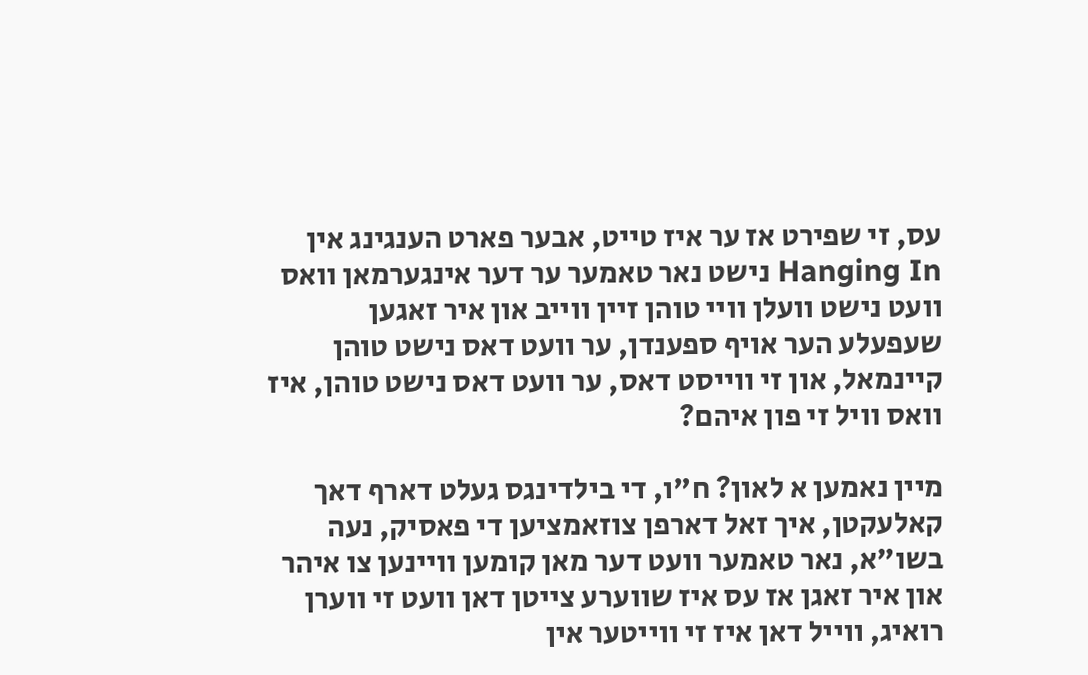עס, זי שפירט אז ער איז טייט, אבער פארט הענגינג אין Hanging In נישט נאר טאמער ער דער אינגערמאן וואס וועט נישט וועלן וויי טוהן זיין ווייב און איר זאגען שעפעלע הער אויף ספענדן, ער וועט דאס נישט טוהן קיינמאל, און זי ווייסט דאס, ער וועט דאס נישט טוהן, איז וואס וויל זי פון איהם?

מיין נאמען א לאון? ח"ו, די בילדינגס געלט דארף דאך קאלעקטן, איך זאל דארפן צוזאמציען די פאסיק, נעה בשו"א, נאר טאמער וועט דער מאן קומען וויינען צו איהר און איר זאגן אז עס איז שווערע צייטן דאן וועט זי ווערן רואיג, ווייל דאן איז זי ווייטער אין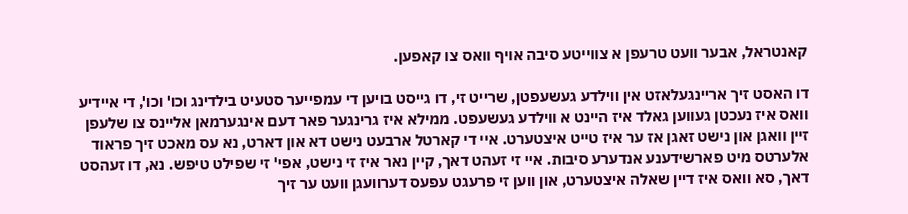קאנטראל, אבער וועט טרעפן א צווייטע סיבה אויף וואס צו קאפען.

דו האסט זיך אריינגעלאזט אין ווילדע געשעפטן, שרייט זי, דו גייסט בויען די עמפייער סטעיט בילדינג וכו' וכו', די איידיע וואס איז נעכטן געווען גאלד איז היינט א ווילדע געשעפט. ממילא איז גרינגער פאר דעם אינגערמאן אליינס צו שלעפן זיין וואגן און נישט זאגן אז ער איז טייט איצטערט. איי די קארטל ארבעט נישט דא און דארט, נא עס מאכט זיך פראוד אלערטס מיט פארשידענע אנדערע סיבות. איי זי זעהט דאך, קיין נאר איז זי נישט, אפי' זי שפילט טיפש. נא, דו זעהסט דאך, סא וואס איז דיין שאלה איצטערט, און ווען זי פרעגט עפעס דערוועגן וועט ער זיך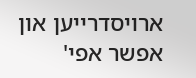ארויסדרייען און אפשר אפי'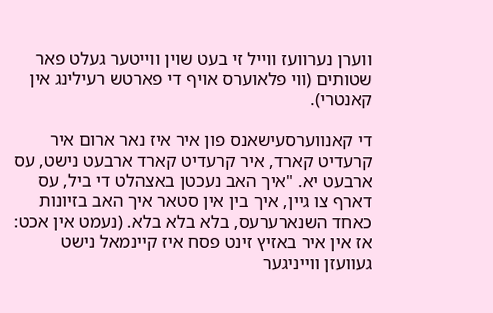ווערן נערוועז ווייל זי בעט שוין ווייטער געלט פאר שטותים (ווי פלאוערס אויף די פארטש רעילינג אין קאנטרי).

די קאנווערסעישאנס פון איר איז נאר ארום איר קרעדיט קארד, איר קרעדיט קארד ארבעט נישט, עס ארבעט יא. "איך האב נעכטן באצהלט די ביל, עס דארף צו גיין, איך בין אין סטאר איך האב בזיונות כאחד השנארערעס, בלא בלא בלא. (נעמט אין אכט: אז אין איר באזיץ זינט פסח איז קיינמאל נישט געוועזן ווייניגער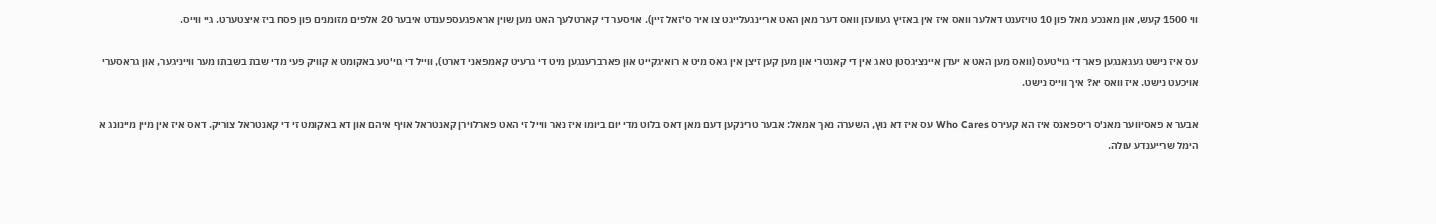ווי 1500 קעש, און מאנכע מאל פון 10 טויזענט דאלער וואס איז אין באזיץ געוועזן וואס דער מאן האט אריינגעלייגט צו איר ס'זאל זיין). אויסער די קארטלעך האט מען שוין אראפגעספענדט איבער 20 אלפים מזומנים פון פסח ביז איצטערט. גיי ווייס.

עס איז נישט געגאנגען פאר די גוי'טעס (וואס מען האט א יעדן איינציגסטן טאג אין די קאנטרי און מען קען זיצן אין גאס מיט א רואיגקייט און פארברענגען מיט די גרעיט קאמפאני דארט), ווייל די גוי'טע באקומט א קוויק פעי מדי שבת בשבתו מער ווייניגער, און גראסערי אויכעט נישט. איז וואס יא? איך ווייס נישט.

אבער א פאסיווער מאנ'ס ריספאנס איז הא קעירס Who Cares עס איז דא נוץ, השערה נאך אמאל: אבער טרינקען דעם מאן דאס בלוט מדי יום ביומו איז נאר ווייל זי האט פארלוירן קאנטראל אויף איהם און דא באקומט זי די קאנטראל צוריק. דאס איז אין מיין מיינונג א הימל שרייענדע עולה.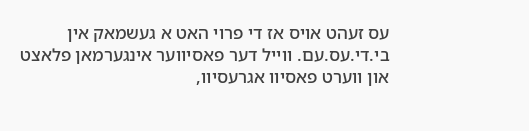עס זעהט אויס אז די פרוי האט א געשמאק אין בי.די.עס.עם. ווייל דער פאסיווער אינגערמאן פלאצט און ווערט פאסיוו אגרעסיוו,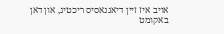אויב איז זיין דיאגנאסיס ריכטיג, און דאן באקומט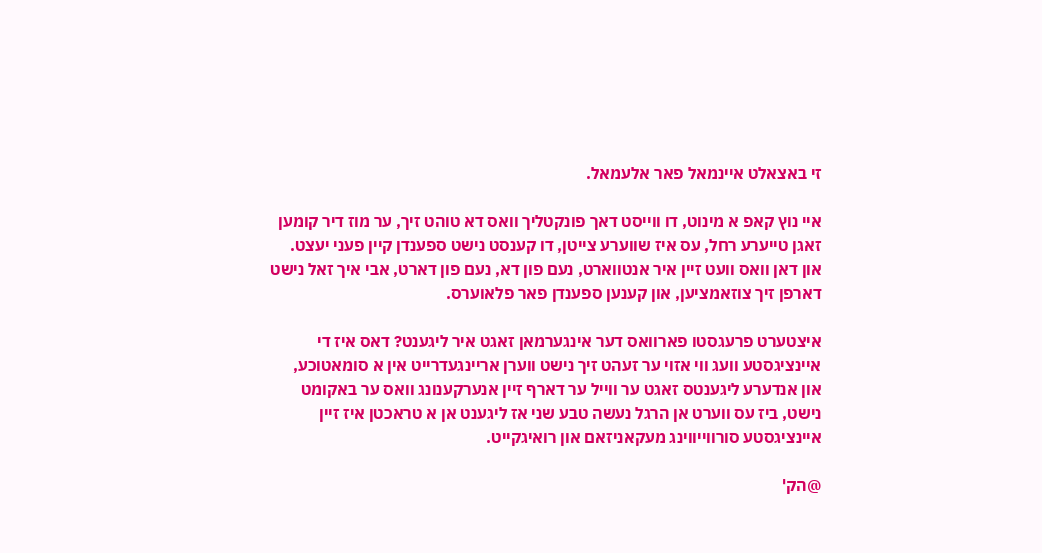זי באצאלט איינמאל פאר אלעמאל.

איי נוץ קאפ א מינוט, דו ווייסט דאך פונקטליך וואס דא טוהט זיך, ער מוז דיר קומען זאגן טייערע רחל, עס איז שווערע צייטן, דו קענסט נישט ספענדן קיין פעני יעצט. און דאן וואס וועט זיין איר אנטווארט, נעם פון דא, נעם פון דארט, אבי איך זאל נישט דארפן זיך צוזאמציען, און קענען ספענדן פאר פלאוערס.

איצטערט פרעגסטו פארוואס דער אינגערמאן זאגט איר ליגענט? דאס איז די איינציגסטע וועג ווי אזוי ער זעהט זיך נישט ווערן אריינגעדרייט אין א סומאטוכע, און אנדערע ליגענטס זאגט ער ווייל ער דארף זיין אנערקענונג וואס ער באקומט נישט, ביז עס ווערט אן הרגל נעשה טבע שני אז ליגענט אן א טראכטן איז זיין איינציגסטע סורווייווינג מעקאניזאם און רואיגקייט.

@הק'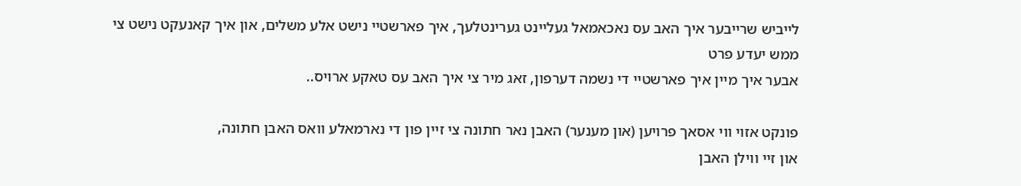לייביש שרייבער איך האב עס נאכאמאל געליינט גערינטלעך, איך פארשטיי נישט אלע משלים, און איך קאנעקט נישט צי ממש יעדע פרט
אבער איך מיין איך פארשטיי די נשמה דערפון, זאג מיר צי איך האב עס טאקע ארויס..

פונקט אזוי ווי אסאך פרויען (און מענער) האבן נאר חתונה צי זיין פון די נארמאלע וואס האבן חתונה,
און זיי ווילן האבן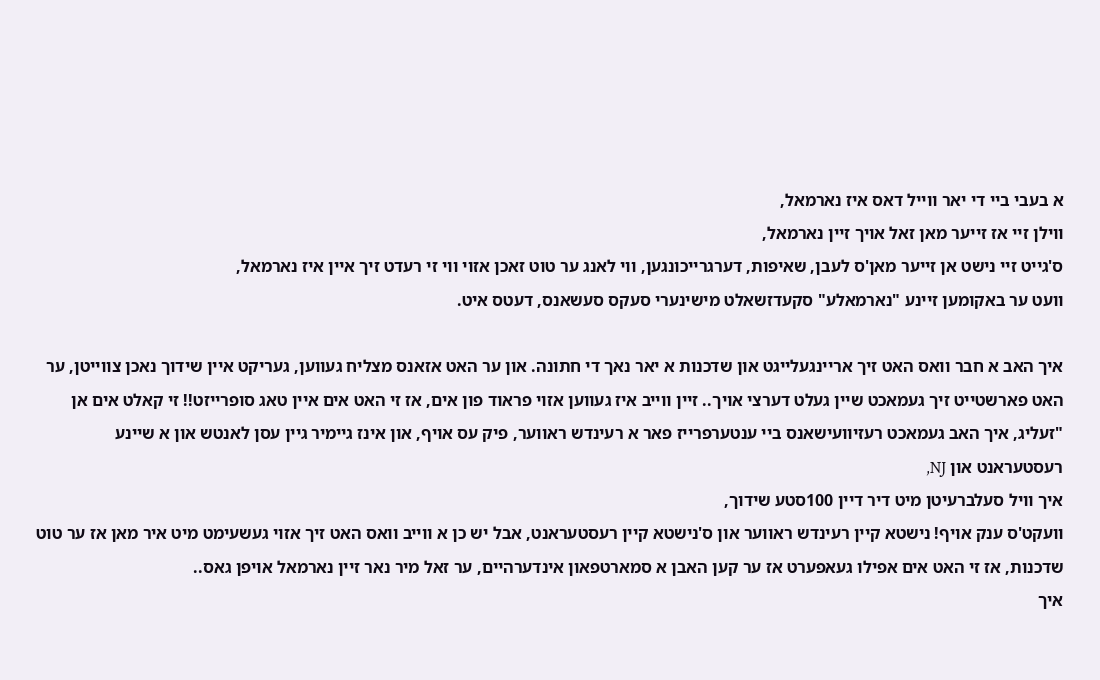א בעבי ביי די יאר ווייל דאס איז נארמאל,
ווילן זיי אז זייער מאן זאל אויך זיין נארמאל,
ס'גייט זיי נישט אן זייער מאן'ס לעבן, שאיפות, דערגרייכונגען, ווי לאנג ער טוט זאכן אזוי ווי זי רעדט זיך איין איז נארמאל,
וועט ער באקומען זיינע "נארמאלע" סקעדזשאלט מישינערי סעקס סעשאנס, דעטס איט.

איך האב א חבר וואס האט זיך אריינגעלייגט און שדכנות א יאר נאך די חתונה. און ער האט אזאנס מצליח געווען, געריקט איין שידוך נאכן צווייטן, ער האט פארשטייט זיך געמאכט שיין געלט דערצי אויך.. זיין ווייב איז געווען אזוי פראוד פון אים, אז זי האט אים איין טאג סופרייזט!! זי קאלט אים אן "זעליג, איך האב געמאכט רעזיוועישאנס ביי ענטערפרייז פאר א רעינדש ראווער, פיק עס אויף, און אינז גיימיר גיין עסן לאנטש און א שיינע רעסטעראנט און NJ,
איך וויל סעלברעיטן מיט דיר דיין 100סטע שידוך,
וועקט'ס ענק אויף! נישטא קיין רעינדש ראווער און ס'נישטא קיין רעסטעראנט, אבל יש כן א ווייב וואס האט זיך אזוי געשעימט מיט איר מאן אז ער טוט שדכנות, אז זי האט אים אפילו געאפערט אז ער קען האבן א סמארטפאון אינדערהיים, ער זאל מיר נאר זיין נארמאל אויפן גאס..
איך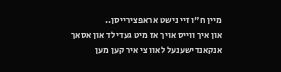מיין ח"ו זיי נישט אראפצירייסן..
און איך ווייס אויך אז מיט געדילד און אסאך אנקאנדישענעל לאוו צי איר קען מען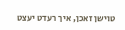טוישן זאכן, איך רעדט יעצט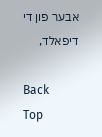אבער פון די דיפאלד,

Back
Top